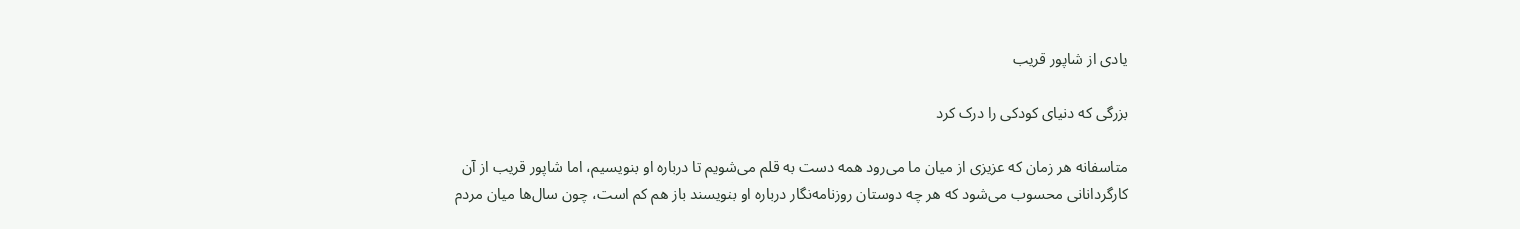یادی از شاپور قریب

بزرگی که دنیای کودکی را درک کرد

متاسفانه هر زمان که عزیزی از میان ما می‌رود همه دست به قلم می‌شویم تا درباره او بنویسیم، اما شاپور قریب از آن کارگردانانی محسوب می‌شود که هر چه دوستان روزنامه‌نگار درباره او بنویسند باز هم کم است، چون سال‌ها میان مردم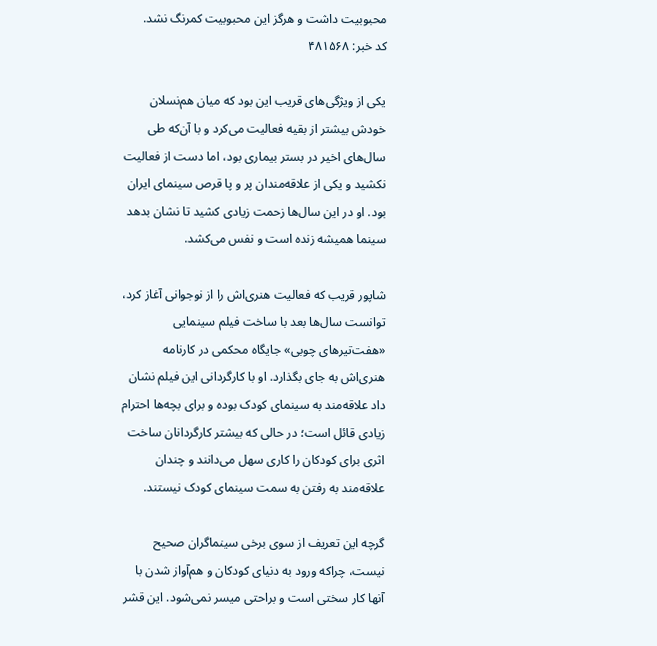محبوبیت داشت و هرگز این محبوبیت کمرنگ نشد.
کد خبر: ۴۸۱۵۶۸

یکی از ویژگی‌های قریب این بود که میان هم‌نسلان خودش بیشتر از بقیه فعالیت می‌کرد و با آن‌که طی سال‌های اخیر در بستر بیماری بود، اما دست از فعالیت نکشید و یکی از علاقه‌مندان پر و پا قرص سینمای ایران بود. او در این سال‌ها زحمت زیادی کشید تا نشان بدهد سینما همیشه زنده است و نفس می‌کشد.

شاپور قریب که فعالیت هنری‌اش را از نوجوانی آغاز کرد، توانست سال‌ها بعد با ساخت فیلم سینمایی «هفت‌تیرهای چوبی» جایگاه محکمی در کارنامه هنری‌اش به جای بگذارد. او با کارگردانی این فیلم نشان داد علاقه‌مند به سینمای کودک بوده و برای بچه‌ها احترام زیادی قائل است؛ در حالی که بیشتر کارگردانان ساخت اثری برای کودکان را کاری سهل می‌دانند و چندان علاقه‌مند به رفتن به سمت سینمای کودک نیستند.

گرچه این تعریف از سوی برخی سینماگران صحیح نیست، چراکه ورود به دنیای کودکان و هم‌آواز شدن با آنها کار سختی است و براحتی میسر نمی‌شود. این قشر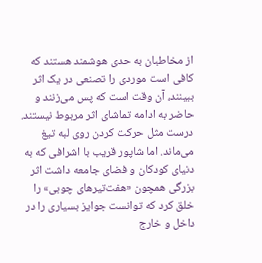از مخاطبان به حدی هوشمند هستند که کافی است موردی را تصنعی در یک اثر ببینند، آن وقت است که پس می‌زنند و حاضر به ادامه تماشای اثر مربوط نیستند. درست مثل حرکت کردن روی لبه تیغ می‌ماند. اما شاپور قریب با اشرافی که به دنیای کودکان و فضای جامعه داشت اثر بزرگی همچون «هفت‌تیرهای چوبی» را خلق کرد که توانست جوایز بسیاری را در داخل و خارج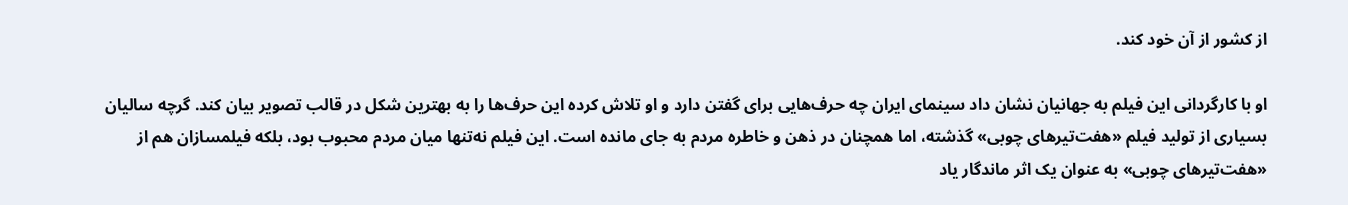از کشور از آن خود کند.

او با کارگردانی این فیلم به جهانیان نشان داد سینمای ایران چه حرف‌هایی برای گفتن دارد و او تلاش کرده این حرف‌ها را به بهترین شکل در قالب تصویر بیان کند. گرچه سالیان بسیاری از تولید فیلم «هفت‌تیرهای چوبی» گذشته، اما همچنان در ذهن و خاطره مردم به جای مانده است. این فیلم نه‌تنها میان مردم محبوب بود، بلکه فیلمسازان هم از «هفت‌تیرهای چوبی» به عنوان یک اثر ماندگار یاد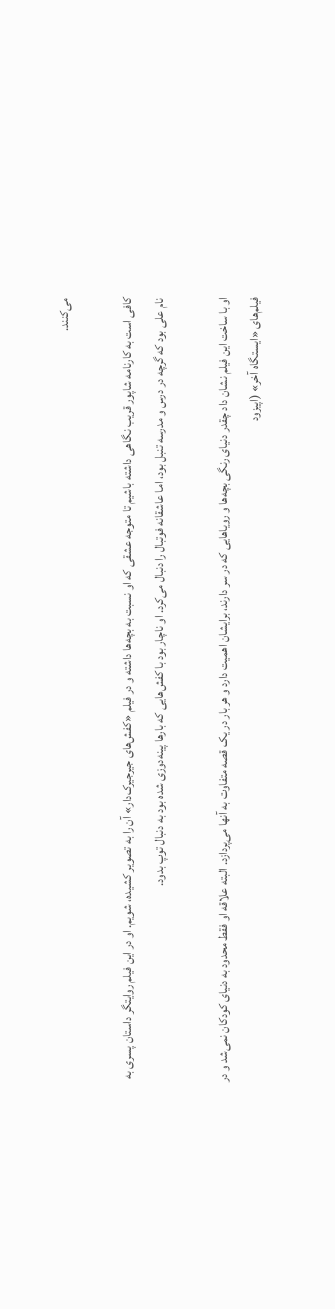می‌کنند.

کافی است به کارنامه شاپور قریب نگاهی داشته باشیم تا متوجه عشقی که او نسبت به بچه‌ها داشته و در فیلم «کفش‌های جیرجیرک‌دار» آن را به تصویر کشیده، شویم. او در این فیلم روایتگر داستان پسری به نام علی بود که گرچه در درس و مدرسه تنبل بود، اما عاشقانه فوتبال را دنبال می‌کرد. او ناچار بود با کفش‌هایی که بارها پینه‌دوزی شده بود به دنبال توپ بدود.

او با ساخت این فیلم نشان داد چقدر دنیای رنگی بچه‌ها و رویاهایی که در سر دارند، برایشان اهمیت دارد و هر بار در یک قصه متفاوت به آنها می‌پردازد. البته علاقه او فقط محدود به دنیای کودکان نمی‌شد و در فیلم‌های «ایستگاه آخر» (اپیزود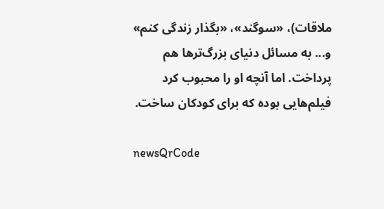ملاقات)، «سوگند»، «بگذار زندگی کنم» و... به مسائل دنیای بزرگ‌ترها هم پرداخت. اما آنچه او را محبوب کرد فیلم‌هایی بوده که برای کودکان ساخت.

newsQrCode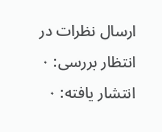ارسال نظرات در انتظار بررسی: ۰ انتشار یافته: ۰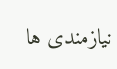نیازمندی ها